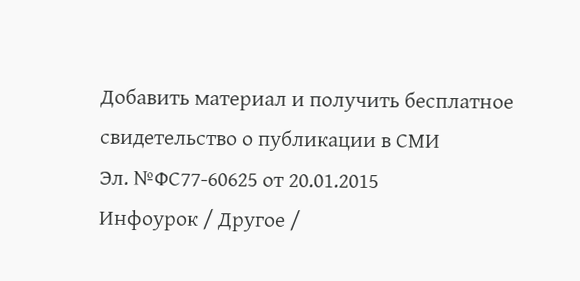Добавить материал и получить бесплатное свидетельство о публикации в СМИ
Эл. №ФС77-60625 от 20.01.2015
Инфоурок / Другое /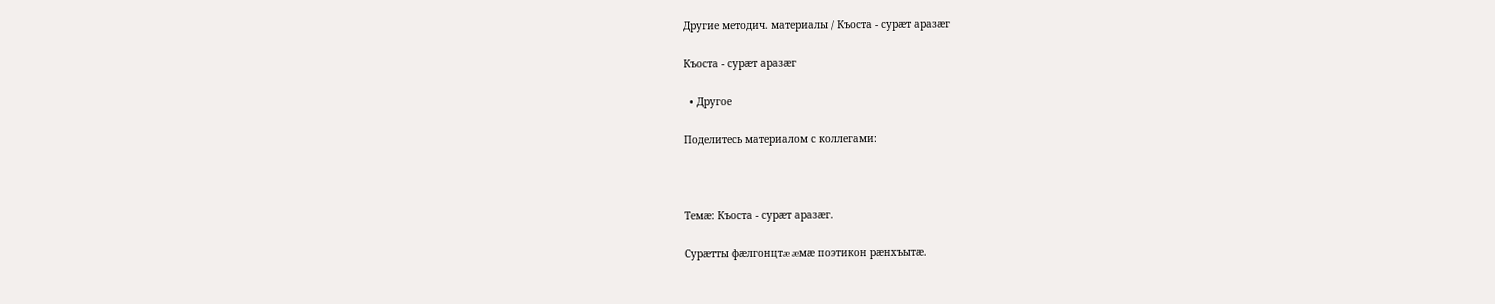Другие методич. материалы / Къоста - сурæт аразæг

Къоста - сурæт аразæг

  • Другое

Поделитесь материалом с коллегами:



Темæ: Къоста - сурæт аразæг.

Сурæтты фæлгонцтæ æмæ поэтикон рæнхъытæ.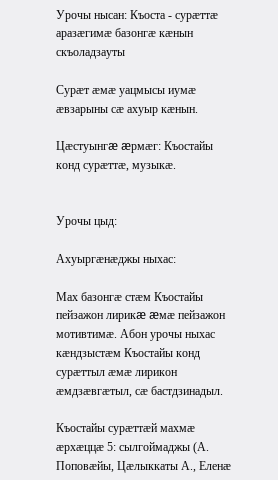Урочы нысан: Къоста - сурæттæ аразæгимæ базонгæ кæнын скъоладзауты

Сурæт æмæ уацмысы иумæ æвзарыны сæ ахуыр кæнын.

Цæстуынгæ æрмæг: Къостайы конд сурæттæ, музыкæ.


Урочы цыд:

Ахуыргæнæджы ныхас:

Мах базонгæ стæм Къостайы пейзажон лирикæ æмæ пейзажон мотивтимæ. Абон урочы ныхас кæндзыстæм Къостайы конд сурæттыл æмæ лирикон æмдзæвгæтыл, сæ бастдзинадыл.

Къостайы сурæттæй махмæ æрхæццæ 5: сылгоймаджы (А. Поповæйы, Цæлыккаты А., Еленæ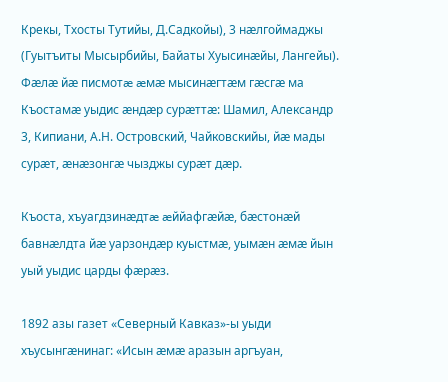Крекы, Тхосты Тутийы, Д.Садкойы), 3 нæлгоймаджы (Гуытъиты Мысырбийы, Байаты Хуысинæйы, Лангейы). Фæлæ йæ писмотæ æмæ мысинæгтæм гæсгæ ма Къостамæ уыдис æндæр сурæттæ: Шамил, Александр 3, Кипиани, А.Н. Островский, Чайковскийы, йæ мады сурæт, æнæзонгæ чызджы сурæт дæр.

Къоста, хъуагдзинæдтæ æййафгæйæ, бæстонæй бавнæлдта йæ уарзондæр куыстмæ, уымæн æмæ йын уый уыдис царды фæрæз.

1892 азы газет «Северный Кавказ»-ы уыди хъусынгæнинаг: «Исын æмæ аразын аргъуан,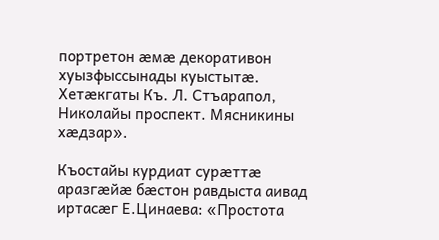портретон æмæ декоративон хуызфыссынады куыстытæ. Хетæкгаты Къ. Л. Стъарапол, Николайы проспект. Мясникины хæдзар».

Къостайы курдиат сурæттæ аразгæйæ бæстон равдыста аивад иртасæг Е.Цинаева: «Простота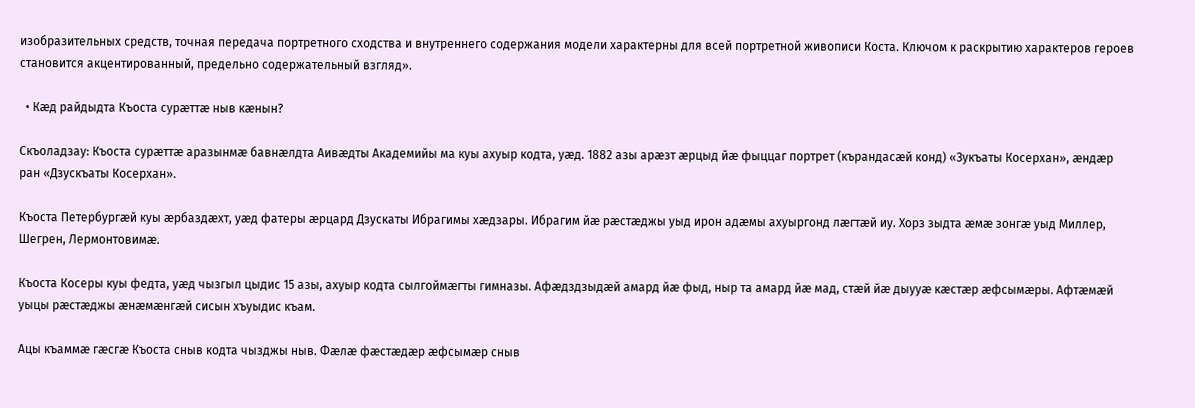изобразительных средств, точная передача портретного сходства и внутреннего содержания модели характерны для всей портретной живописи Коста. Ключом к раскрытию характеров героев становится акцентированный, предельно содержательный взгляд».

  • Кæд райдыдта Къоста сурæттæ ныв кæнын?

Скъоладзау: Къоста сурæттæ аразынмæ бавнæлдта Аивæдты Академийы ма куы ахуыр кодта, уæд. 1882 азы арæзт æрцыд йæ фыццаг портрет (кърандасæй конд) «Зукъаты Косерхан», æндæр ран «Дзускъаты Косерхан».

Къоста Петербургæй куы æрбаздæхт, уæд фатеры æрцард Дзускаты Ибрагимы хæдзары. Ибрагим йæ рæстæджы уыд ирон адæмы ахуыргонд лæгтæй иу. Хорз зыдта æмæ зонгæ уыд Миллер, Шегрен, Лермонтовимæ.

Къоста Косеры куы федта, уæд чызгыл цыдис 15 азы, ахуыр кодта сылгоймæгты гимназы. Афæдздзыдæй амард йæ фыд, ныр та амард йæ мад, стæй йæ дыууæ кæстæр æфсымæры. Афтæмæй уыцы рæстæджы æнæмæнгæй сисын хъуыдис къам.

Ацы къаммæ гæсгæ Къоста сныв кодта чызджы ныв. Фæлæ фæстæдæр æфсымæр сныв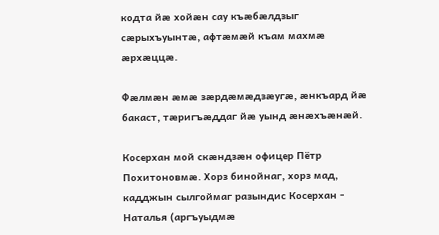кодта йæ хойæн сау къæбæлдзыг сæрыхъуынтæ, афтæмæй къам махмæ æрхæццæ.

Фæлмæн æмæ зæрдæмæдзæугæ, æнкъард йæ бакаст, тæригъæддаг йæ уынд æнæхъæнæй.

Косерхан мой скæндзæн офицер Пётр Похитоновмæ. Хорз бинойнаг, хорз мад, кадджын сылгоймаг разындис Косерхан - Наталья (аргъуыдмæ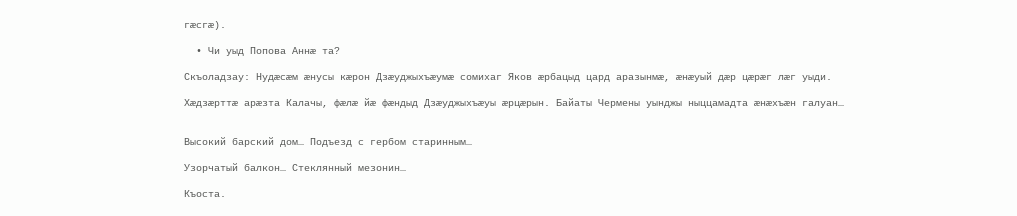гæсгæ).

  • Чи уыд Попова Аннæ та?

Скъоладзау: Нудæсæм æнусы кæрон Дзæуджыхъæумæ сомихаг Яков æрбацыд цард аразынмæ, æнæуый дæр цæрæг лæг уыди.

Хæдзæрттæ арæзта Калачы, фæлæ йæ фæндыд Дзæуджыхъæуы æрцæрын. Байаты Чермены уынджы ныццамадта æнæхъæн галуан…


Высокий барский дом… Подъезд с гербом старинным…

Узорчатый балкон… Стеклянный мезонин…

Къоста.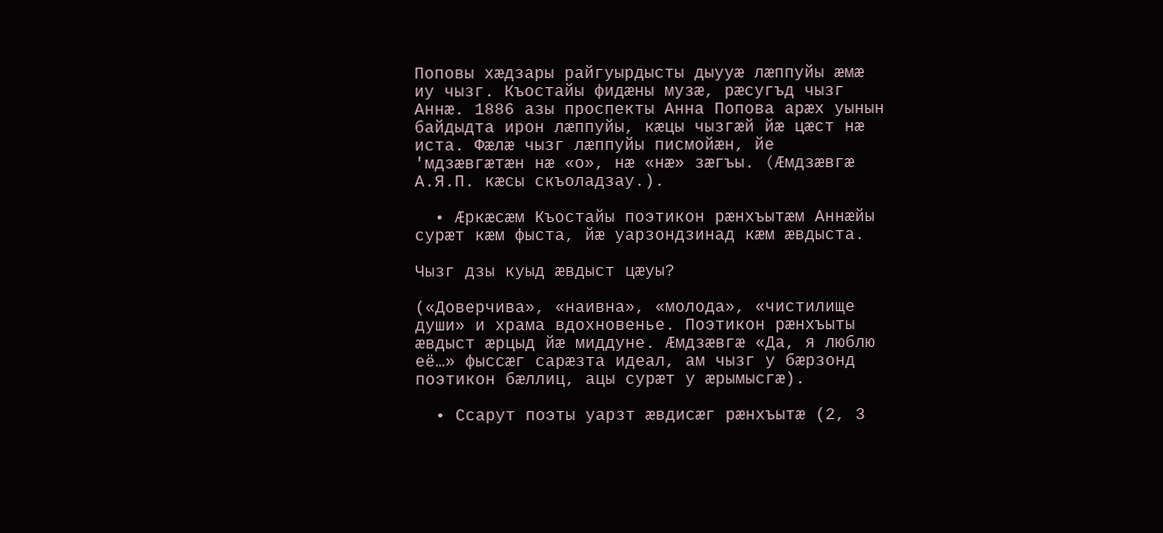Поповы хæдзары райгуырдысты дыууæ лæппуйы æмæ иу чызг. Къостайы фидæны музæ, рæсугъд чызг Аннæ. 1886 азы проспекты Анна Попова арæх уынын байдыдта ирон лæппуйы, кæцы чызгæй йæ цæст нæ иста. Фæлæ чызг лæппуйы писмойæн, йе 'мдзæвгæтæн нæ «о», нæ «нæ» зæгъы. (Æмдзæвгæ А.Я.П. кæсы скъоладзау.).

  • Æркæсæм Къостайы поэтикон рæнхъытæм Аннæйы сурæт кæм фыста, йæ уарзондзинад кæм æвдыста.

Чызг дзы куыд æвдыст цæуы?

(«Доверчива», «наивна», «молода», «чистилище души» и храма вдохновенье. Поэтикон рæнхъыты æвдыст æрцыд йæ миддуне. Æмдзæвгæ «Да, я люблю её…» фыссæг сарæзта идеал, ам чызг у бæрзонд поэтикон бæллиц, ацы сурæт у æрымысгæ).

  • Ссарут поэты уарзт æвдисæг рæнхъытæ (2, 3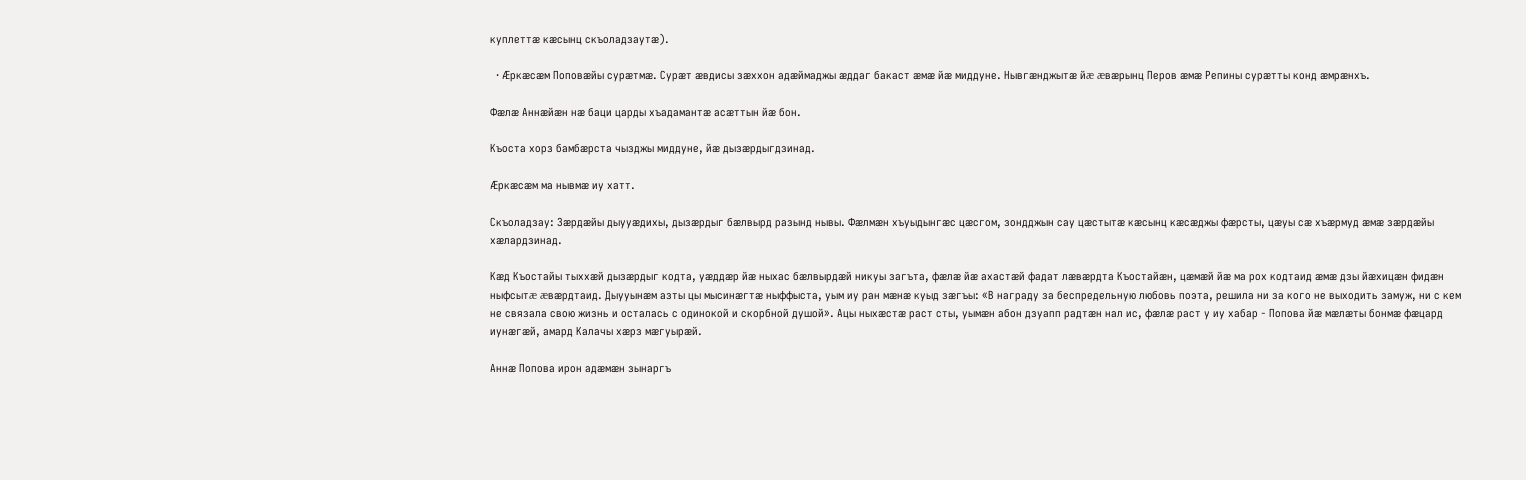куплеттæ кæсынц скъоладзаутæ).

  • Æркæсæм Поповæйы сурæтмæ. Сурæт æвдисы зæххон адæймаджы æддаг бакаст æмæ йæ миддуне. Нывгæнджытæ йæ æвæрынц Перов æмæ Репины сурæтты конд æмрæнхъ.

Фæлæ Аннæйæн нæ баци царды хъадамантæ асæттын йæ бон.

Къоста хорз бамбæрста чызджы миддуне, йæ дызæрдыгдзинад.

Æркæсæм ма нывмæ иу хатт.

Скъоладзау: Зæрдæйы дыууæдихы, дызæрдыг бæлвырд разынд нывы. Фæлмæн хъуыдынгæс цæсгом, зондджын сау цæстытæ кæсынц кæсæджы фæрсты, цæуы сæ хъæрмуд æмæ зæрдæйы хæлардзинад.

Кæд Къостайы тыххæй дызæрдыг кодта, уæддæр йæ ныхас бæлвырдæй никуы загъта, фæлæ йæ ахастæй фадат лæвæрдта Къостайæн, цæмæй йæ ма рох кодтаид æмæ дзы йæхицæн фидæн ныфсытæ æвæрдтаид. Дыууынæм азты цы мысинæгтæ ныффыста, уым иу ран мæнæ куыд зæгъы: «В награду за беспредельную любовь поэта, решила ни за кого не выходить замуж, ни с кем не связала свою жизнь и осталась с одинокой и скорбной душой». Ацы ныхæстæ раст сты, уымæн абон дзуапп радтæн нал ис, фæлæ раст у иу хабар - Попова йæ мæлæты бонмæ фæцард иунæгæй, амард Калачы хæрз мæгуырæй.

Аннæ Попова ирон адæмæн зынаргъ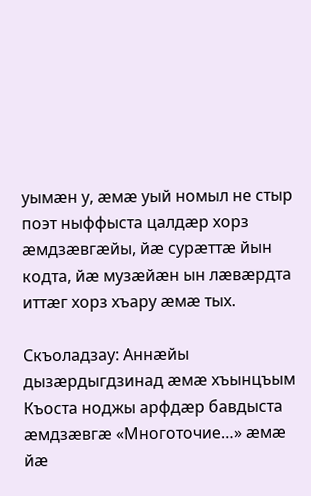уымæн у, æмæ уый номыл не стыр поэт ныффыста цалдæр хорз æмдзæвгæйы, йæ сурæттæ йын кодта, йæ музæйæн ын лæвæрдта иттæг хорз хъару æмæ тых.

Скъоладзау: Аннæйы дызæрдыгдзинад æмæ хъынцъым Къоста ноджы арфдæр бавдыста æмдзæвгæ «Многоточие…» æмæ йæ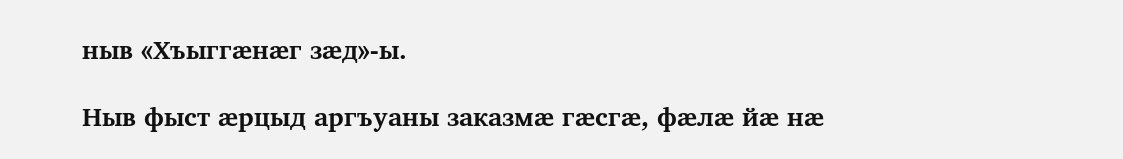ныв «Хъыггæнæг зæд»-ы.

Ныв фыст æрцыд аргъуаны заказмæ гæсгæ, фæлæ йæ нæ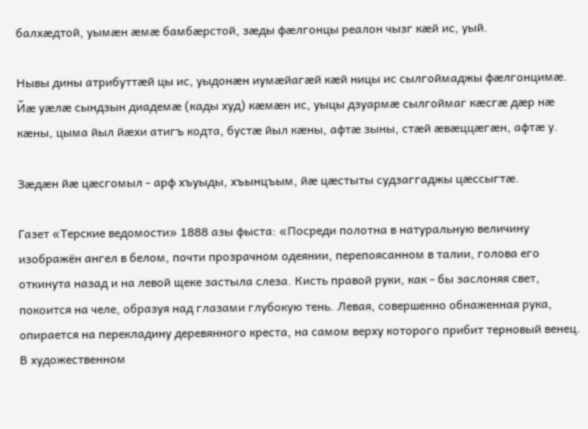балхæдтой, уымæн æмæ бамбæрстой, зæды фæлгонцы реалон чызг кæй ис, уый.

Нывы дины атрибуттæй цы ис, уыдонæн иумæйагæй кæй ницы ис сылгоймаджы фæлгонцимæ. Йæ уæлæ сындзын диадемæ (кады худ) кæмæн ис, уыцы дзуармæ сылгоймаг кæсгæ дæр нæ кæны, цыма йыл йæхи атигъ кодта, бустæ йыл кæны, афтæ зыны, стæй æвæццæгæн, афтæ у.

Зæдæн йæ цæсгомыл - арф хъуыды, хъынцъым, йæ цæстыты судзаггаджы цæссыгтæ.

Газет «Терские ведомости» 1888 азы фыста: «Посреди полотна в натуральную величину изображён ангел в белом, почти прозрачном одеянии, перепоясанном в талии, голова его откинута назад и на левой щеке застыла слеза. Кисть правой руки, как - бы заслоняя свет, покоится на челе, образуя над глазами глубокую тень. Левая, совершенно обнаженная рука, опирается на перекладину деревянного креста, на самом верху которого прибит терновый венец. В художественном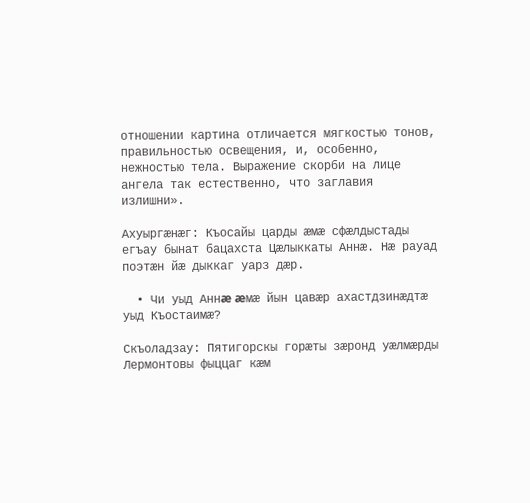отношении картина отличается мягкостью тонов, правильностью освещения, и, особенно, нежностью тела. Выражение скорби на лице ангела так естественно, что заглавия излишни».

Ахуыргæнæг: Къосайы царды æмæ сфæлдыстады егъау бынат бацахста Цæлыккаты Аннæ. Нæ рауад поэтæн йæ дыккаг уарз дæр.

  • Чи уыд Аннæ æмæ йын цавæр ахастдзинæдтæ уыд Къостаимæ?

Скъоладзау: Пятигорскы горæты зæронд уæлмæрды Лермонтовы фыццаг кæм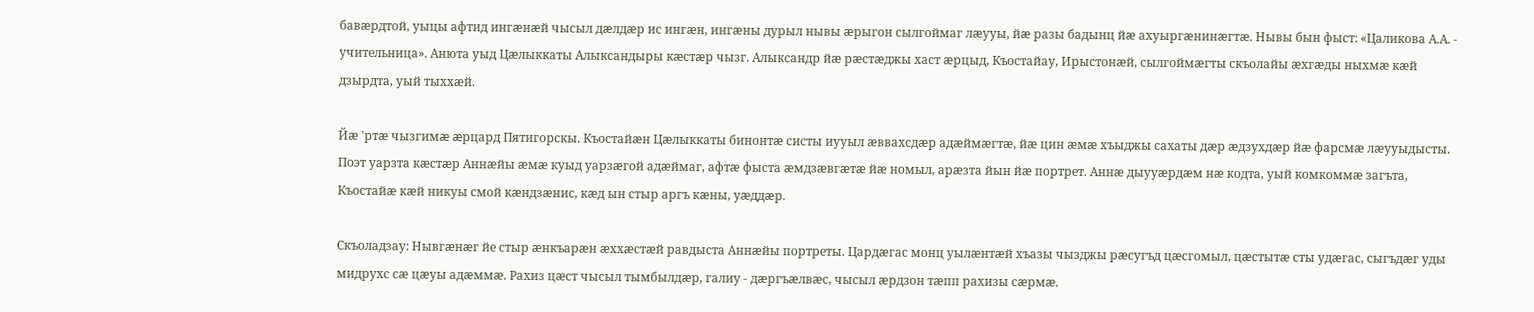бавæрдтой, уыцы афтид ингæнæй чысыл дæлдæр ис ингæн, ингæны дурыл нывы æрыгон сылгоймаг лæууы, йæ разы бадынц йæ ахуыргæнинæгтæ. Нывы бын фыст: «Цаликова А.А. - учительница». Анюта уыд Цæлыккаты Алыксандыры кæстæр чызг. Алыксандр йæ рæстæджы хаст æрцыд, Къостайау, Ирыстонæй, сылгоймæгты скъолайы æхгæды ныхмæ кæй дзырдта, уый тыххæй.

Йæ 'ртæ чызгимæ æрцард Пятигорскы. Къостайæн Цæлыккаты бинонтæ систы иууыл æввахсдæр адæймæгтæ, йæ цин æмæ хъыджы сахаты дæр æдзухдæр йæ фарсмæ лæууыдысты. Поэт уарзта кæстæр Аннæйы æмæ куыд уарзæгой адæймаг, афтæ фыста æмдзæвгæтæ йæ номыл, арæзта йын йæ портрет. Аннæ дыууæрдæм нæ кодта, уый комкоммæ загъта, Къостайæ кæй никуы смой кæндзæнис, кæд ын стыр аргъ кæны, уæддæр.

Скъоладзау: Нывгæнæг йе стыр æнкъарæн æххæстæй равдыста Аннæйы портреты. Цардæгас монц уылæнтæй хъазы чызджы рæсугъд цæсгомыл, цæстытæ сты удæгас, сыгъдæг уды мидрухс сæ цæуы адæммæ. Рахиз цæст чысыл тымбылдæр, галиу - дæргъæлвæс, чысыл æрдзон тæпп рахизы сæрмæ.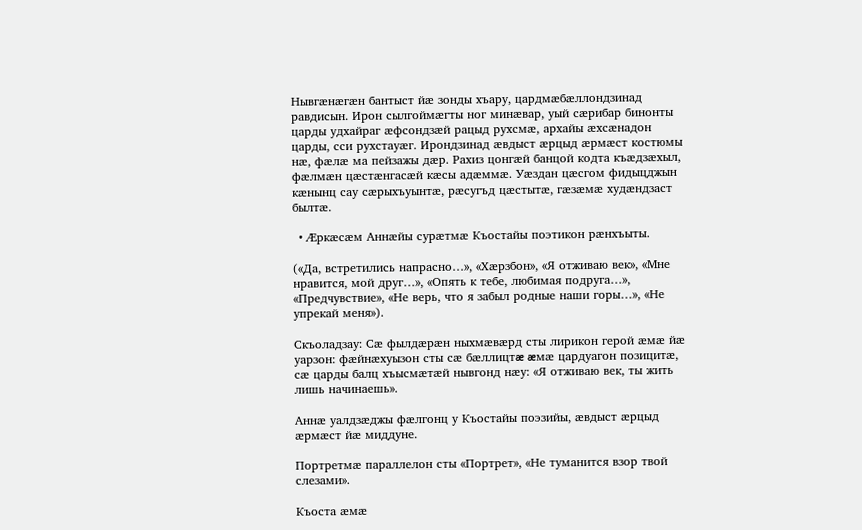Нывгæнæгæн бантыст йæ зонды хъару, цардмæбæллондзинад равдисын. Ирон сылгоймæгты ног минæвар, уый сæрибар бинонты царды удхайраг æфсондзæй рацыд рухсмæ, архайы æхсæнадон царды, сси рухстауæг. Ирондзинад æвдыст æрцыд æрмæст костюмы нæ, фæлæ ма пейзажы дæр. Рахиз цонгæй банцой кодта къæдзæхыл, фæлмæн цæстæнгасæй кæсы адæммæ. Уæздан цæсгом фидыцджын кæнынц сау сæрыхъуынтæ, рæсугъд цæстытæ, гæзæмæ худæндзаст былтæ.

  • Æркæсæм Аннæйы сурæтмæ Къостайы поэтикон рæнхъыты.

(«Да, встретились напрасно…», «Хæрзбон», «Я отживаю век», «Мне нравится, мой друг…», «Опять к тебе, любимая подруга…», «Предчувствие», «Не верь, что я забыл родные наши горы…», «Не упрекай меня»).

Скъоладзау: Сæ фылдæрæн ныхмæвæрд сты лирикон герой æмæ йæ уарзон: фæйнæхуызон сты сæ бæллицтæ æмæ цардуагон позицитæ, сæ царды балц хъысмæтæй нывгонд нæу: «Я отживаю век, ты жить лишь начинаешь».

Аннæ уалдзæджы фæлгонц у Къостайы поэзийы, æвдыст æрцыд æрмæст йæ миддуне.

Портретмæ параллелон сты «Портрет», «Не туманится взор твой слезами».

Къоста æмæ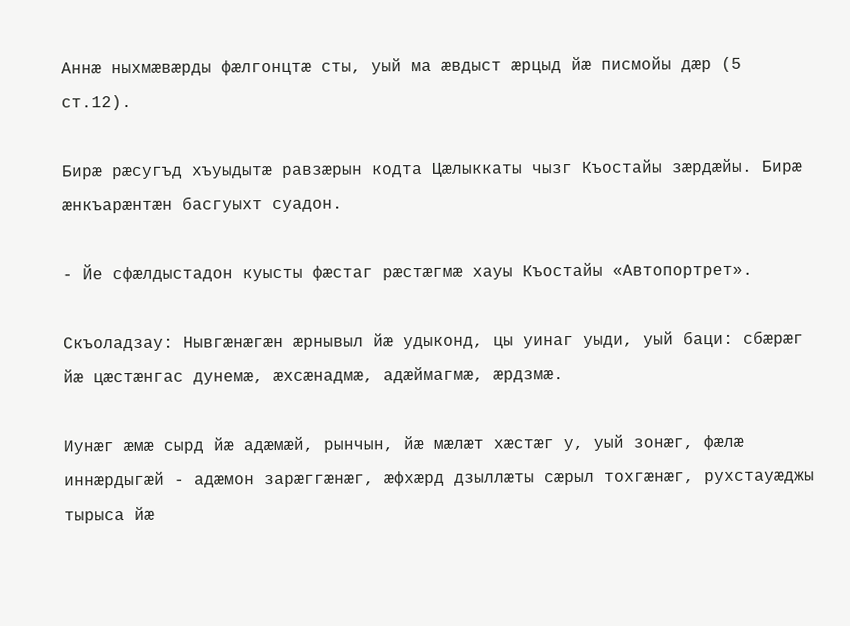Аннæ ныхмæвæрды фæлгонцтæ сты, уый ма æвдыст æрцыд йæ писмойы дæр (5 ст.12).

Бирæ рæсугъд хъуыдытæ равзæрын кодта Цæлыккаты чызг Къостайы зæрдæйы. Бирæ æнкъарæнтæн басгуыхт суадон.

- Йе сфæлдыстадон куысты фæстаг рæстæгмæ хауы Къостайы «Автопортрет».

Скъоладзау: Нывгæнæгæн æрнывыл йæ удыконд, цы уинаг уыди, уый баци: сбæрæг йæ цæстæнгас дунемæ, æхсæнадмæ, адæймагмæ, æрдзмæ.

Иунæг æмæ сырд йæ адæмæй, рынчын, йæ мæлæт хæстæг у, уый зонæг, фæлæ иннæрдыгæй - адæмон зарæггæнæг, æфхæрд дзыллæты сæрыл тохгæнæг, рухстауæджы тырыса йæ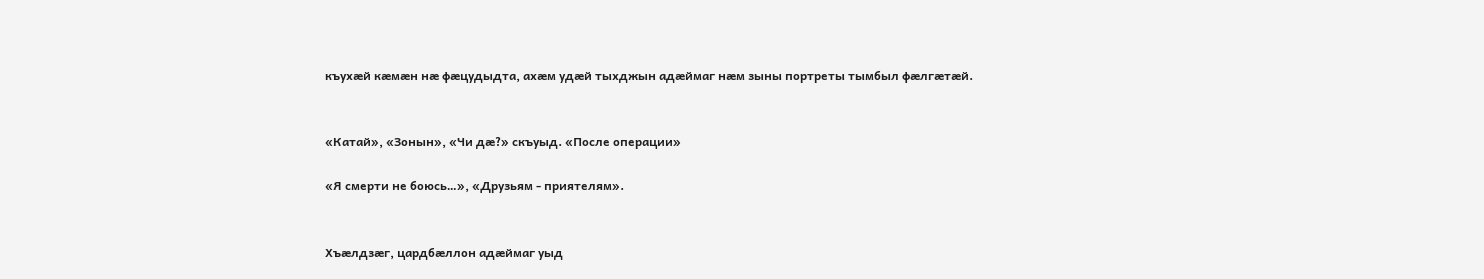къухæй кæмæн нæ фæцудыдта, ахæм удæй тыхджын адæймаг нæм зыны портреты тымбыл фæлгæтæй.


«Катай», «Зонын», «Чи дæ?» скъуыд. «После операции»

«Я смерти не боюсь…», «Друзьям - приятелям».


Хъæлдзæг, цардбæллон адæймаг уыд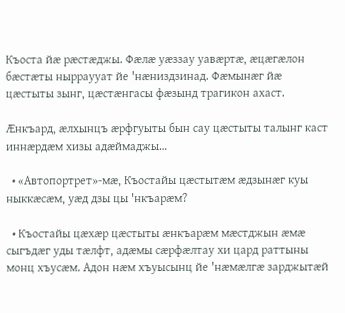Къоста йæ рæстæджы. Фæлæ уæззау уавæртæ, æцæгæлон бæстæты нырраууат йе 'нæниздзинад. Фæмынæг йæ цæстыты зынг, цæстæнгасы фæзынд трагикон ахаст.

Æнкъард, æлхынцъ æрфгуыты бын сау цæстыты талынг каст иннæрдæм хизы адæймаджы…

  • «Автопортрет»-мæ, Къостайы цæстытæм æдзынæг куы ныккæсæм, уæд дзы цы 'нкъарæм?

  • Къостайы цæхæр цæстыты æнкъарæм мæстджын æмæ сыгъдæг уды тæлфт, адæмы сæрфæлтау хи цард раттыны монц хъусæм. Адон нæм хъуысынц йе 'нæмæлгæ зарджытæй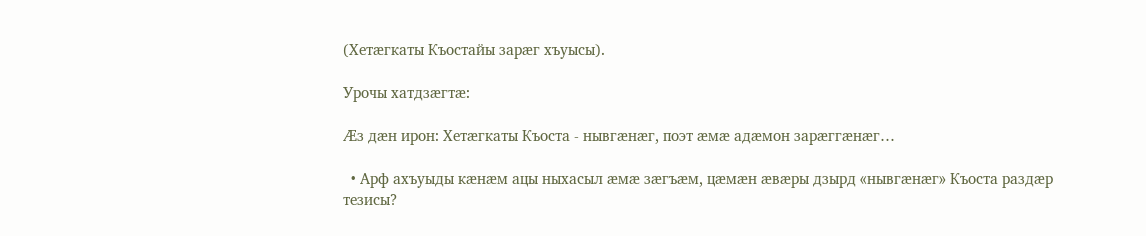(Хетæгкаты Къостайы зарæг хъуысы).

Урочы хатдзæгтæ:

Æз дæн ирон: Хетæгкаты Къоста - нывгæнæг, поэт æмæ адæмон зарæггæнæг…

  • Арф ахъуыды кæнæм ацы ныхасыл æмæ зæгъæм, цæмæн æвæры дзырд «нывгæнæг» Къоста раздæр тезисы?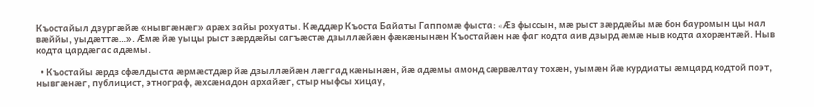Къостайыл дзургæйæ «нывгæнæг» арæх зайы рохуаты. Кæддæр Къоста Байаты Гаппомæ фыста: «Æз фыссын, мæ рыст зæрдæйы мæ бон бауромын цы нал вæййы, уыдæттæ…». Æмæ йæ уыцы рыст зæрдæйы сагъæстæ дзыллæйæн фæкæнынæн Къостайæн нæ фаг кодта аив дзырд æмæ ныв кодта ахорæнтæй. Ныв кодта цардæгас адæмы.

  • Къостайы æрдз сфæлдыста æрмæстдæр йæ дзыллæйæн лæггад кæнынæн, йæ адæмы амонд сæрвæлтау тохæн, уымæн йæ курдиаты æмцард кодтой поэт, нывгæнæг, публицист, этнограф, æхсæнадон архайæг, стыр ныфсы хицау,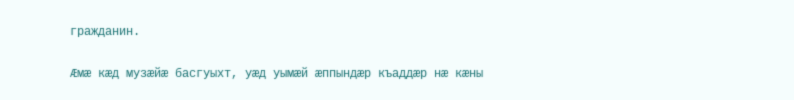гражданин.

Æмæ кæд музæйæ басгуыхт, уæд уымæй æппындæр къаддæр нæ кæны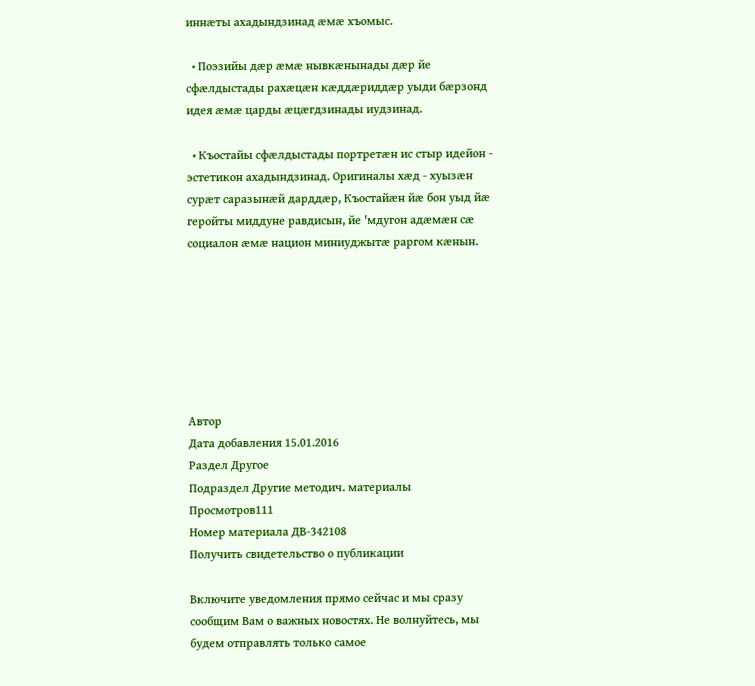иннæты ахадындзинад æмæ хъомыс.

  • Поэзийы дæр æмæ нывкæнынады дæр йе сфæлдыстады рахæцæн кæддæриддæр уыди бæрзонд идея æмæ царды æцæгдзинады иудзинад.

  • Къостайы сфæлдыстады портретæн ис стыр идейон - эстетикон ахадындзинад. Оригиналы хæд - хуызæн сурæт саразынæй дарддæр, Къостайæн йæ бон уыд йæ геройты миддуне равдисын, йе 'мдугон адæмæн сæ социалон æмæ национ миниуджытæ раргом кæнын.







Автор
Дата добавления 15.01.2016
Раздел Другое
Подраздел Другие методич. материалы
Просмотров111
Номер материала ДВ-342108
Получить свидетельство о публикации

Включите уведомления прямо сейчас и мы сразу сообщим Вам о важных новостях. Не волнуйтесь, мы будем отправлять только самое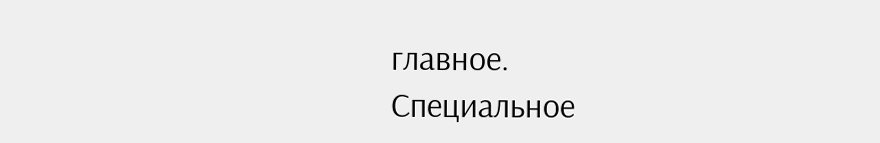главное.
Специальное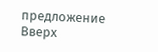предложение
Вверх